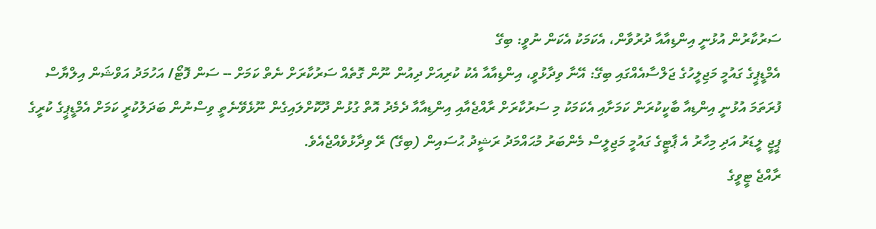ސަރުކާރުން އުޅުނީ އިންޑިއާއާ ދުރުވާން، އެކަމަކު އެކަން ނުވީ: ބިގޭ
އެމްޑީޕީގެ ގައުމީ މަޖިލީހުގެ ޖަލްސާއެއްގައި ބިގޭ: އޭނާ ވިދާޅުވީ، އިންޑިއާއާ އެކު ކުރިއަށް ދިއުން ނޫން ގޮތެއް ސަރުކާރަށް ނެތް ކަމަށް -- ސަން ފޮޓޯ/ އަހުމަދު އަވްޝަން އިލްޔާސް
ފުރަތަމަ އުޅުނީ އިންޑިއާ ބާކީކުރަން ކަމަށާއި އެކަމަކު މި ސަރުކާރަށް ރާއްޖެއާއި އިންޑިއާއާ ދެމެދު އޮތް ގުޅުން ދޫކޮށްލައިގެން ނޫޅެވޭނެތީ ވިސްނުން ބަދަލުކުރީ ކަމަށް އެމްޑީޕީގެ ކުރީގެ ޕީޖީ ލީޑަރު އަދި މިހާރު އެ ޕާޓީގެ ގައުމީ މަޖިލީސް މެންބަރު މުޙައްމަދު ރަޝީދު ޙުސައިން (ބިގޭ) ރޭ ވިދާޅުވެއްޖެއެވެ.
ރާއްޖެ ޓީވީގެ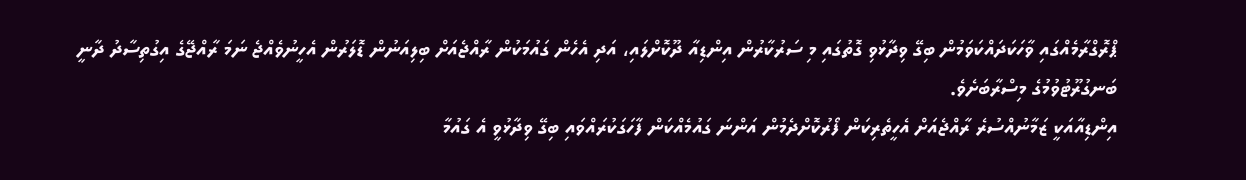ޕްރޮގްރާމެއްގައި ވާހަކަދައްކަވަމުން ބިގޭ ވިދާޅުވި ގޮތުގައި މި ސަރުކާރުން އިންޑިއާ ދޫކޮށްލައި، އަދި އެހެން ގައުމަކުން ރާއްޖެއަށް ބިލިއަނުން ޑޮލަރުން އެހީނުވެއްޖެ ނަމަ ރާއްޖޭގެ އިގުތިސާދު ދާނީ ބަނގުރޫޓުވުމުގެ މިސްރާބަށެވެ.
އިންޑިއާއަކީ ޒަމާނުއްސުރެ ރާއްޖެއަށް އެހީތެރިކަން ފޯރުކޮށްދެމުން އަންނަ ގައުމެއްކަން ފާހަގަކުރައްވައި ބިގޭ ވިދާޅުވީ އެ ގައުމާ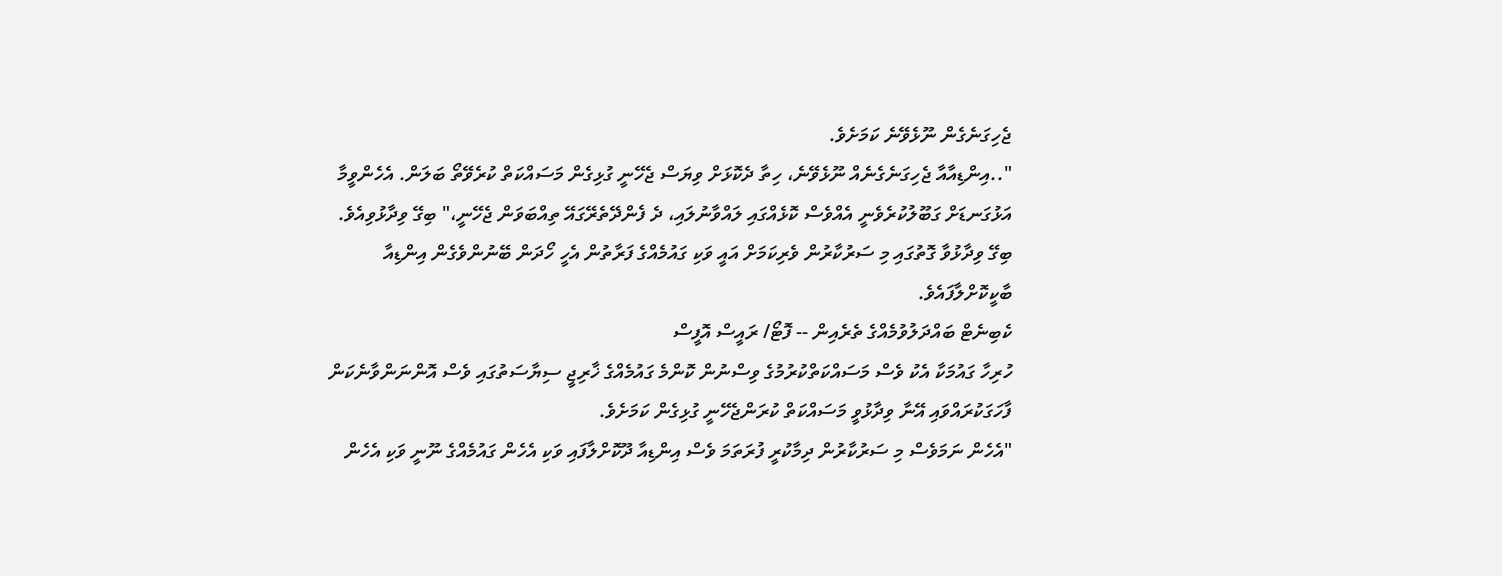ޖެހިގަނެގެން ނޫޅެވޭނެ ކަމަށެވެ.
"..އިންޑިއާއާ ޖެހިގަނެގެނެއް ނޫޅެވޭނެ، ހިތާ ދެކޮޅަށް ވިޔަސް ޖެހޭނީ ގުޅިގެން މަސައްކަތް ކުރެވޭތޯ ބަލަން. އެހެންވީމާ އަޅުގަނޑަށް ގަބޫލުކުރެވެނީ އެއްވެސް ކޮޅެއްގައި ލައްވާނުލައި، ދެ ފެންދޭތެރޭގައޭ ތިއްބަވަން ޖެހޭނީ،" ބިގޭ ވިދާޅުވިއެވެ.
ބިގޭ ވިދާޅުވާ ގޮތުގައި މި ސަރުކާރުން ވެރިކަމަށް އައީ ވަކި ގައުމެއްގެ ފަރާތުން އެހީ ހޯދަން ބޭނުންވެގެން އިންޑިއާ ބާކީކޮށްލާފައެވެ.
ކެބިނެޓް ބައްދަލުވުމެއްގެ ތެރެއިން -- ފޮޓޯ/ ރައީސް އޮފީސް
ހުރިހާ ގައުމަކާ އެކު ވެސް މަސައްކަތްކުރުމުގެ ވިސްނުން ކޮންމެ ގައުމެއްގެ ޚާރިޖީ ސިޔާސަތުގައި ވެސް އޮންނަންވާނެކަން ފާހަގަކުރައްވައި އޭނާ ވިދާޅުވީ މަސައްކަތް ކުރަންޖެހޭނީ ގުޅިގެން ކަމަށެވެ.
"އެހެން ނަމަވެސް މި ސަރުކާރުން ދިމާކުރީ ފުރަތަމަ ވެސް އިންޑިއާ ދޫކޮށްލާފައި ވަކި އެހެން ގައުމެއްގެ ނޫނީ ވަކި އެހެން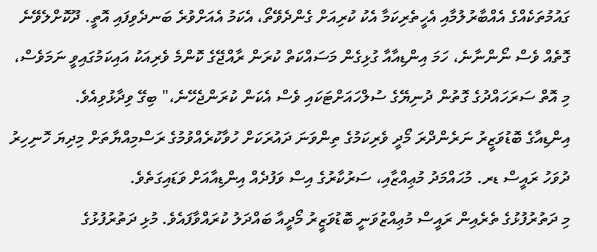ގައުމުތަކެއްގެ އެއްބާރުލުމާއި އެހީތެރިކަމާ އެކު ކުރިއަށް ގެންދެވޭތޯ، އެކަމު އެއަށްވުރެ ބަނދެވިފައި އޮތީ. ދޫކޮށްލެވޭނެ ގޮތެއް ވެސް ނޯންނާނެ، ހަމަ އިންޑިއާއާ ގުޅިގެން މަސައްކަތް ކުރަން ރާއްޖޭގެ ކޮންމެ ވެރިއަކު އައިކަމުގައިވީ ނަމަވެސް، މި އޮތް ސަރަހައްދުގެ ގޮތުން ދުނިޔޭގެ ސުލްހައަށްޓަކައި ވެސް އެކަން ކުރަންޖެހޭނެ،" ބިގޭ ވިދާޅުވިއެވެ.
އިންޑިއާގެ ބޮޑުވަޒީރު ނަރެންދްރަ މޯދީ ވެރިކަމުގެ ތިންވަނަ ދައުރަކަށް ހުވާކުރެއްވުމުގެ ރަސްމިއްޔާތަށް މިދިޔަ ހޮނިހިރު ދުވަހު ރައީސް ޑރ. މުޙައްމަދު މުޢިއްޒާއި، ސަރުކާރުގެ އިސް ވަފުދެއް އިންޑިއާއަށް ވަޑައިގަތެވެ.
މި ދަތުރުފުޅުގެ ތެރެއިން ރައީސް މުޢިއްޒުވަނީ ބޮޑުވަޒީރު މޯދީއާ ބައްދަލު ކުރައްވާފައެވެ. މުޅި ދަތުރުފުޅުގެ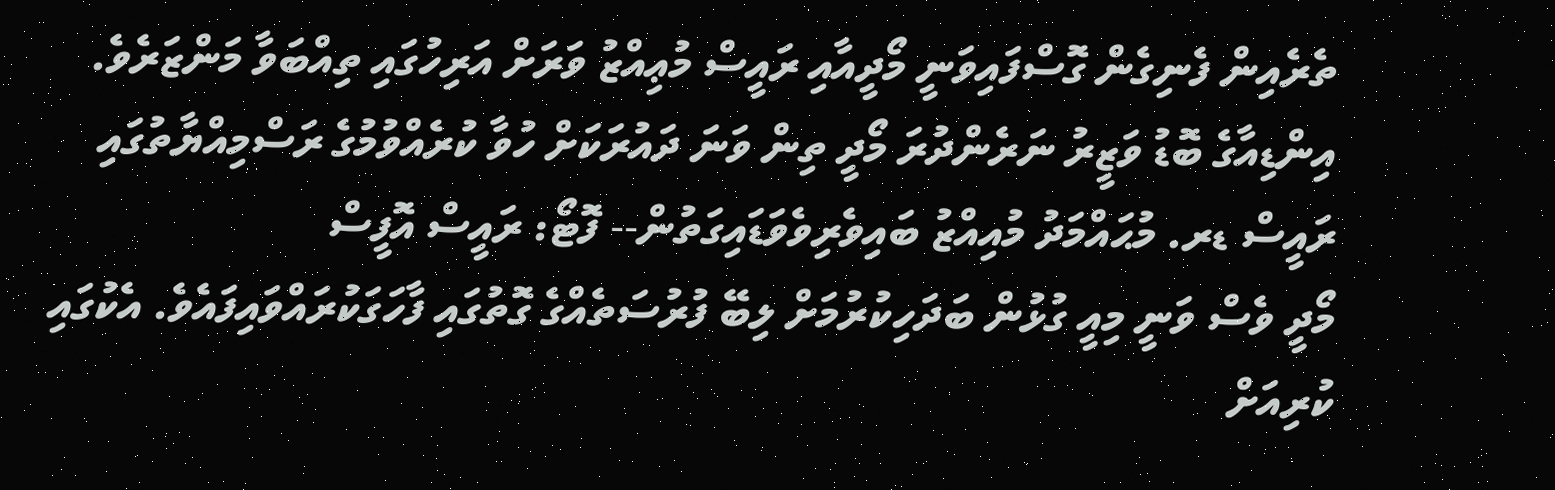ތެރެއިން ފެނިގެން ގޮސްފައިވަނީ މޯދީއާއި ރައީސް މުޢިއްޒު ވަރަށް އަރިހުގައި ތިއްބަވާ މަންޒަރެވެ.
އިންޑިއާގެ ބޮޑު ވަޒީރު ނަރެންދުރަ މޯދީ ތިން ވަނަ ދައުރަކަށް ހުވާ ކުރެއްވުމުގެ ރަސްމިއްޔާތުގައި ރައީސް ޑރ. މުޙައްމަދު މުއިއްޒު ބައިވެރިވެވަޑައިގަތުން-- ފޮޓޯ: ރައީސް އޮފީސް
މޯދީ ވެސް ވަނީ މިއީ ގުޅުން ބަދަހިކުރުމަށް ލިބޭ ފުރުސަތެއްގެ ގޮތުގައި ފާހަގަކުރައްވައިފައެވެ. އެކުގައި ކުރިއަށް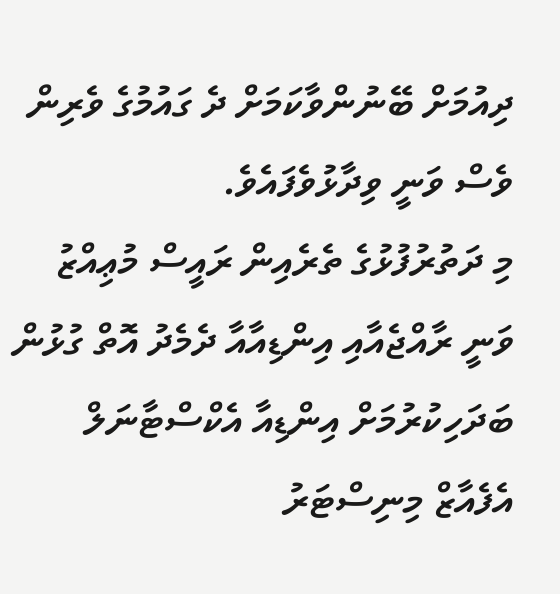ދިއުމަށް ބޭނުންވާކަމަށް ދެ ގައުމުގެ ވެރިން ވެސް ވަނީ ވިދާޅުވެފައެވެ.
މި ދަތުރުފުޅުގެ ތެރެއިން ރައީސް މުޢިއްޒު ވަނީ ރާއްޖެއާއި އިންޑިއާއާ ދެމެދު އޮތް ގުޅުން ބަދަހިކުރުމަށް އިންޑިއާ އެކްސްޓާނަލް އެފެއާޒް މިނިސްޓަރު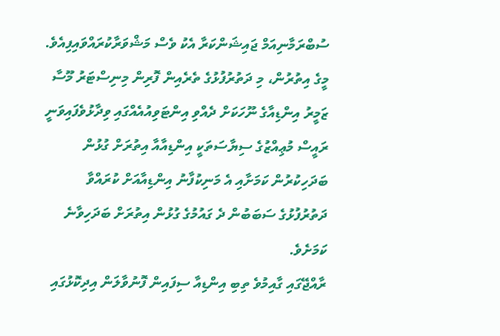ސުބްރަމާނިއަމް ޖައިޝަންކަރާ އެކު ވެސް މަޝްވަރާކުރައްވައިފިއެވެ.
މީގެ އިތުރުން، މި ދަތުރުފުޅުގެ ތެރެއިން ފޮރިން މިނިސްޓަރު މޫސާ ޒަމީރު އިންޑިއާގެ ނޫހަކަށް ދެއްވި އިންޓަވިއުއެއްގައި ވިދާޅުވެފައިވަނީ ރައީސް މުޢިއްޒުގެ ސިޔާސަތަކީ އިންޑިއާއާ އިތުރަށް ގުޅުން ބަދަހިކުރުން ކަމަށާއި އެ މަނިކުފާނު އިންޑިއާއަށް ކުރައްވާ ދަތުރުފުޅުގެ ސަބަބުން ދެ ގައުމުގެ ގުޅުން އިތުރަށް ބަދަހިވާނެ ކަމަށެވެ.
ރާއްޖޭގައި ގާއިމުވެ ތިބި އިންޑިއާ ސިފައިން ފޮނުވާލަން އިދިކޮޅުގައި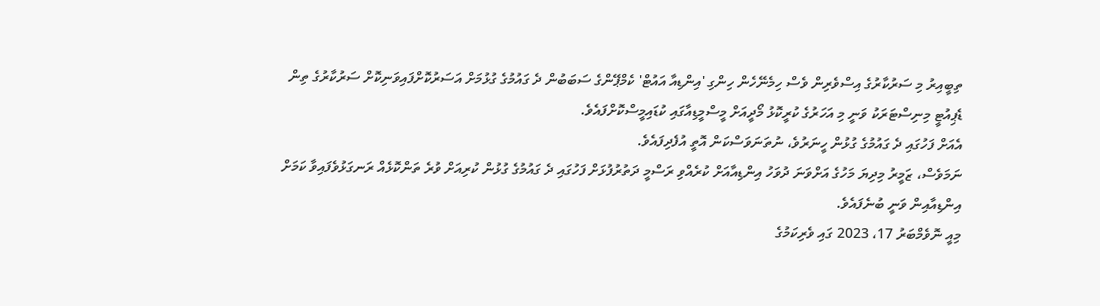ތިބީއިރު މި ސަރުކާރުގެ އިސްވެރިން ވެސް ހިމެނޭހެން ހިންގި 'އިންޑިއާ އައުޓް' ކެމްޕޭންގެ ސަބަބުން ދެ ގައުމުގެ ގުޅުމަށް އަސަރުކޮށްފައިވަނިކޮށް ސަރުކާރުގެ ތިން ޑެޕިއުޓީ މިނިސްޓަރަކު ވަނީ މި އަހަރުގެ ކުރީކޮޅު މޯދީއަށް މީސްމީޑިއާގައި ކުޑައިމީސްކޮށްފައެވެ.
އެއަށް ފަހުގައި ދެ ގައުމުގެ ގުޅުން ހީނަރުވެ، ނުތަނަވަސްކަން އޮތީ އުފެދިފައެވެ.
ނަމަވެސް، ޒަމީރު މިދިޔަ މަހުގެ އަށްވަނަ ދުވަހު އިންޑިއާއަށް ކުރެއްވި ރަސްމީ ދަތުރުފުޅަށް ފަހުގައި ދެ ގައުމުގެ ގުޅުން ކުރިއަށް ވުރެ ތަންކޮޅެއް ރަނގަޅުވެފައިވާ ކަމަށް އިންޑިއާއިން ވަނީ ބުނެފައެވެ.
މިއީ ނޮވެމްބަރު 17، 2023 ގައި ވެރިކަމުގެ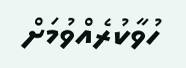ހުވާކުރެއްވުމަށް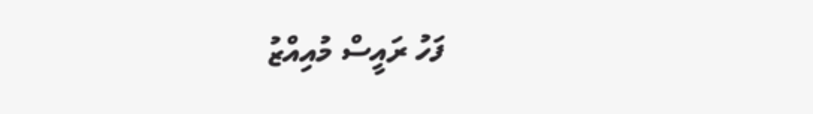ފަހު ރައީސް މުއިއްޒު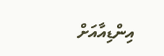އިންޑިއާއަށް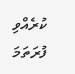ކުރެއްވި ފުރަތަމަ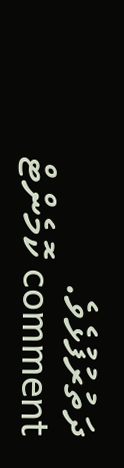ދަތުރުފުޅެވެ.
comment ކޮމެންޓް